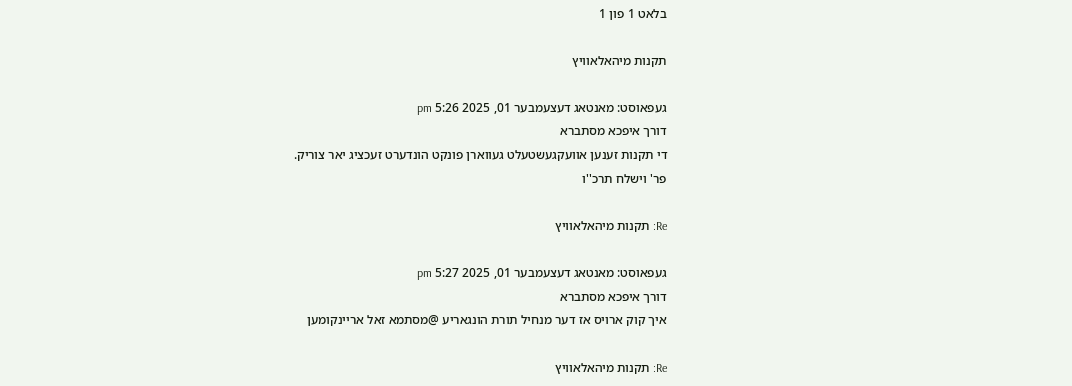בלאט 1 פון 1

תקנות מיהאלאוויץ

געפאוסט: מאנטאג דעצעמבער 01, 2025 5:26 pm
דורך איפכא מסתברא
די תקנות זענען אוועקגעשטעלט געווארן פונקט הונדערט זעכציג יאר צוריק.
פר' וישלח תרכ''ו

Re: תקנות מיהאלאוויץ

געפאוסט: מאנטאג דעצעמבער 01, 2025 5:27 pm
דורך איפכא מסתברא
איך קוק ארויס אז דער מנחיל תורת הונגאריע @מסתמא זאל אריינקומען

Re: תקנות מיהאלאוויץ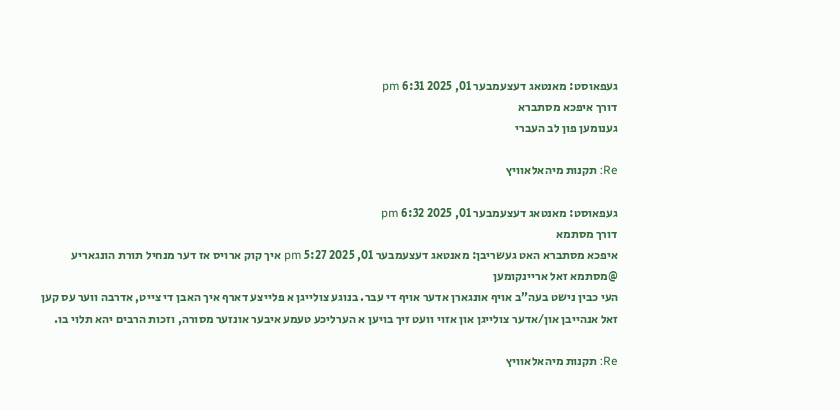געפאוסט: מאנטאג דעצעמבער 01, 2025 6:31 pm
דורך איפכא מסתברא
גענומען פון לב העברי

Re: תקנות מיהאלאוויץ

געפאוסט: מאנטאג דעצעמבער 01, 2025 6:32 pm
דורך מסתמא
איפכא מסתברא האט געשריבן: מאנטאג דעצעמבער 01, 2025 5:27 pm איך קוק ארויס אז דער מנחיל תורת הונגאריע @מסתמא זאל אריינקומען
העי כבין נישט בעה”ב אויף אונגארן אדער אויף די עבר. בנוגע צולייגן א פלייצע דארף איך האבן די צייט, אדרבה ווער עס קען זאל אנהייבן און/אדער צולייגן און אזוי וועט זיך בויען א הערליכע טעמע איבער אונזער מסורה, וזכות הרבים יהא תלוי בו.

Re: תקנות מיהאלאוויץ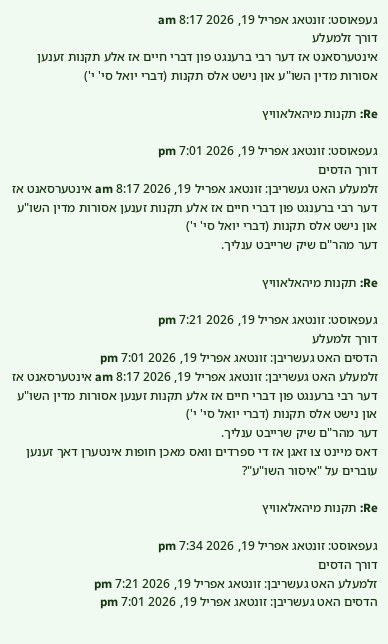געפאוסט: זונטאג אפריל 19, 2026 8:17 am
דורך זלמעלע
אינטערסאנט אז דער רבי ברענגט פון דברי חיים אז אלע תקנות זענען אסורות מדין השו"ע און נישט אלס תקנות (דברי יואל סי' י')

Re: תקנות מיהאלאוויץ

געפאוסט: זונטאג אפריל 19, 2026 7:01 pm
דורך הדסים
זלמעלע האט געשריבן: זונטאג אפריל 19, 2026 8:17 am אינטערסאנט אז דער רבי ברענגט פון דברי חיים אז אלע תקנות זענען אסורות מדין השו"ע און נישט אלס תקנות (דברי יואל סי' י')
דער מהר"ם שיק שרייבט ענליך.

Re: תקנות מיהאלאוויץ

געפאוסט: זונטאג אפריל 19, 2026 7:21 pm
דורך זלמעלע
הדסים האט געשריבן: זונטאג אפריל 19, 2026 7:01 pm
זלמעלע האט געשריבן: זונטאג אפריל 19, 2026 8:17 am אינטערסאנט אז דער רבי ברענגט פון דברי חיים אז אלע תקנות זענען אסורות מדין השו"ע און נישט אלס תקנות (דברי יואל סי' י')
דער מהר"ם שיק שרייבט ענליך.
דאס מיינט צו זאגן אז די ספרדים וואס מאכן חופות אינטערן דאך זענען עוברים על "איסור השו"ע"?

Re: תקנות מיהאלאוויץ

געפאוסט: זונטאג אפריל 19, 2026 7:34 pm
דורך הדסים
זלמעלע האט געשריבן: זונטאג אפריל 19, 2026 7:21 pm
הדסים האט געשריבן: זונטאג אפריל 19, 2026 7:01 pm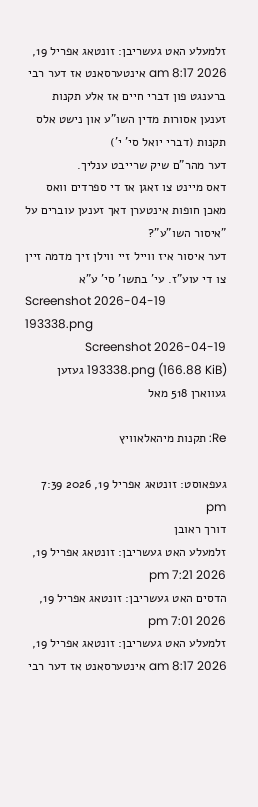זלמעלע האט געשריבן: זונטאג אפריל 19, 2026 8:17 am אינטערסאנט אז דער רבי ברענגט פון דברי חיים אז אלע תקנות זענען אסורות מדין השו"ע און נישט אלס תקנות (דברי יואל סי' י')
דער מהר"ם שיק שרייבט ענליך.
דאס מיינט צו זאגן אז די ספרדים וואס מאכן חופות אינטערן דאך זענען עוברים על "איסור השו"ע"?
דער איסור איז ווייל זיי ווילן זיך מדמה זיין צו די עוע"ז. עי' בתשו' סי' ע"א
Screenshot 2026-04-19 193338.png
Screenshot 2026-04-19 193338.png (166.88 KiB) געזען געווארן 518 מאל

Re: תקנות מיהאלאוויץ

געפאוסט: זונטאג אפריל 19, 2026 7:39 pm
דורך ראובן
זלמעלע האט געשריבן: זונטאג אפריל 19, 2026 7:21 pm
הדסים האט געשריבן: זונטאג אפריל 19, 2026 7:01 pm
זלמעלע האט געשריבן: זונטאג אפריל 19, 2026 8:17 am אינטערסאנט אז דער רבי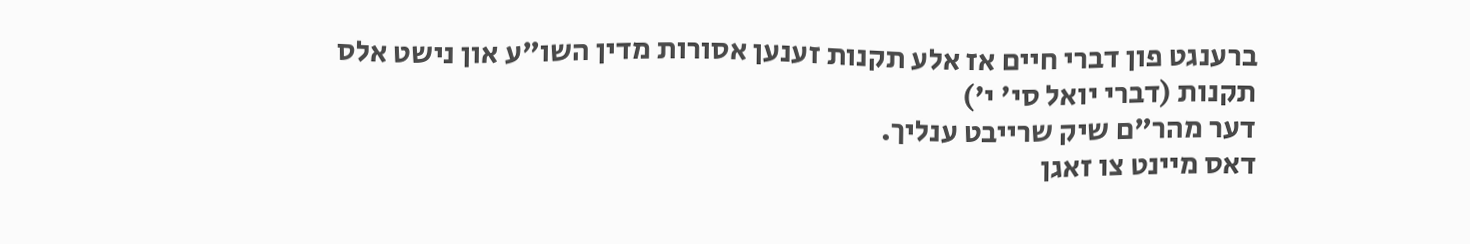ברענגט פון דברי חיים אז אלע תקנות זענען אסורות מדין השו"ע און נישט אלס תקנות (דברי יואל סי' י')
דער מהר"ם שיק שרייבט ענליך.
דאס מיינט צו זאגן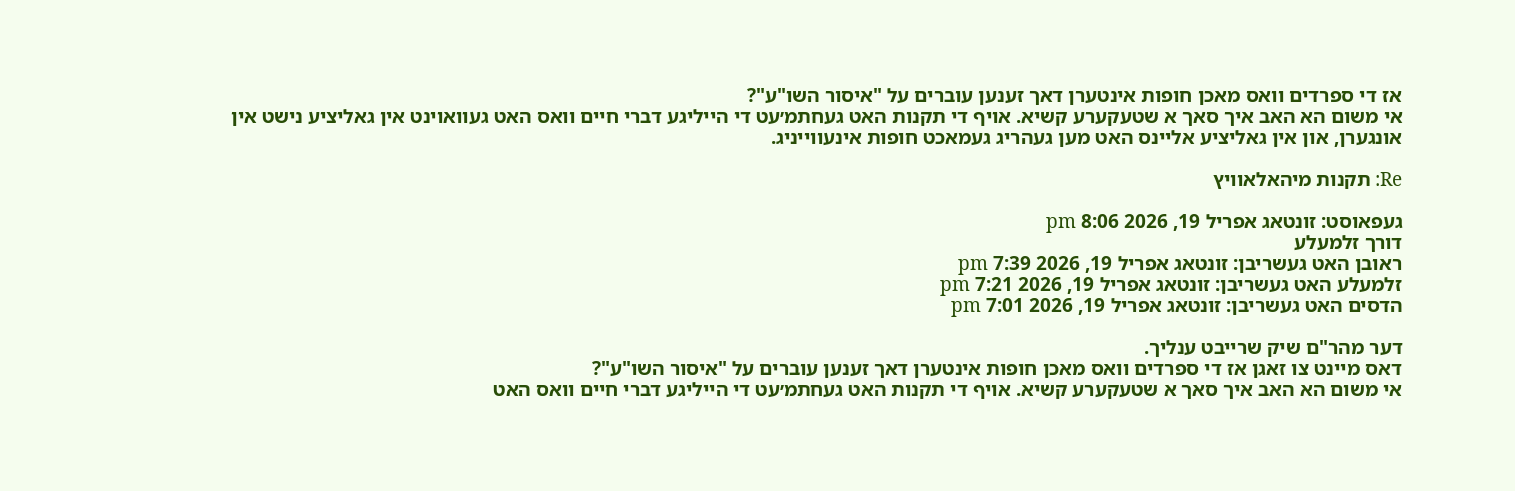אז די ספרדים וואס מאכן חופות אינטערן דאך זענען עוברים על "איסור השו"ע"?
אי משום הא האב איך סאך א שטעקערע קשיא. אויף די תקנות האט געחתמ׳עט די הייליגע דברי חיים וואס האט געוואוינט אין גאליציע נישט אין אונגערן, און אין גאליציע אליינס האט מען געהריג געמאכט חופות אינעווייניג.

Re: תקנות מיהאלאוויץ

געפאוסט: זונטאג אפריל 19, 2026 8:06 pm
דורך זלמעלע
ראובן האט געשריבן: זונטאג אפריל 19, 2026 7:39 pm
זלמעלע האט געשריבן: זונטאג אפריל 19, 2026 7:21 pm
הדסים האט געשריבן: זונטאג אפריל 19, 2026 7:01 pm

דער מהר"ם שיק שרייבט ענליך.
דאס מיינט צו זאגן אז די ספרדים וואס מאכן חופות אינטערן דאך זענען עוברים על "איסור השו"ע"?
אי משום הא האב איך סאך א שטעקערע קשיא. אויף די תקנות האט געחתמ׳עט די הייליגע דברי חיים וואס האט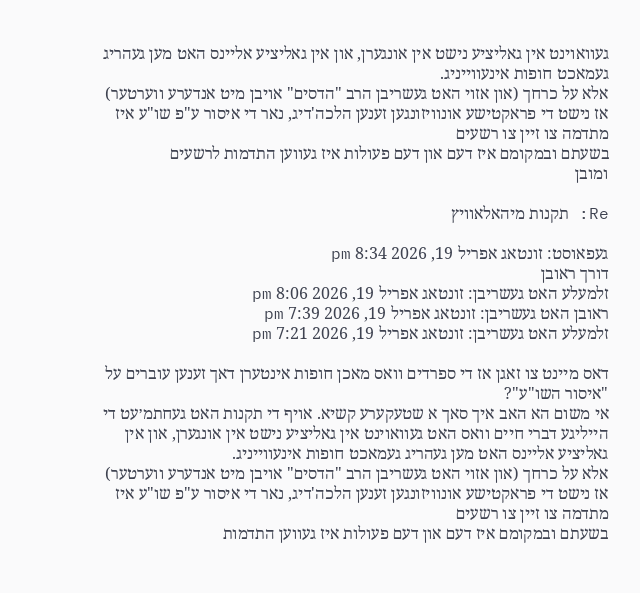געוואוינט אין גאליציע נישט אין אונגערן, און אין גאליציע אליינס האט מען געהריג געמאכט חופות אינעווייניג.
אלא על כרחך (און אזוי האט געשריבן הרב "הדסים" אויבן מיט אנדערע ווערטער) אז נישט די פראקטישע אונוויזונגען זענען הלכה'דיג, נאר די איסור ע"פ שו"ע איז מתדמה צו זיין צו רשעים
בשעתם ובמקומם איז דעם און דעם פעולות איז געווען התדמות לרשעים
ומובן

Re: תקנות מיהאלאוויץ

געפאוסט: זונטאג אפריל 19, 2026 8:34 pm
דורך ראובן
זלמעלע האט געשריבן: זונטאג אפריל 19, 2026 8:06 pm
ראובן האט געשריבן: זונטאג אפריל 19, 2026 7:39 pm
זלמעלע האט געשריבן: זונטאג אפריל 19, 2026 7:21 pm

דאס מיינט צו זאגן אז די ספרדים וואס מאכן חופות אינטערן דאך זענען עוברים על "איסור השו"ע"?
אי משום הא האב איך סאך א שטעקערע קשיא. אויף די תקנות האט געחתמ׳עט די הייליגע דברי חיים וואס האט געוואוינט אין גאליציע נישט אין אונגערן, און אין גאליציע אליינס האט מען געהריג געמאכט חופות אינעווייניג.
אלא על כרחך (און אזוי האט געשריבן הרב "הדסים" אויבן מיט אנדערע ווערטער) אז נישט די פראקטישע אונוויזונגען זענען הלכה'דיג, נאר די איסור ע"פ שו"ע איז מתדמה צו זיין צו רשעים
בשעתם ובמקומם איז דעם און דעם פעולות איז געווען התדמות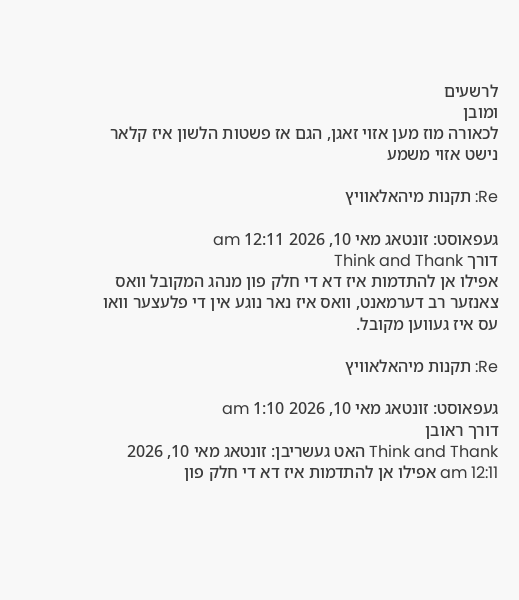לרשעים
ומובן
לכאורה מוז מען אזוי זאגן, הגם אז פשטות הלשון איז קלאר נישט אזוי משמע

Re: תקנות מיהאלאוויץ

געפאוסט: זונטאג מאי 10, 2026 12:11 am
דורך Think and Thank
אפילו אן להתדמות איז דא די חלק פון מנהג המקובל וואס צאנזער רב דערמאנט, וואס איז נאר נוגע אין די פלעצער וואו עס איז געווען מקובל.

Re: תקנות מיהאלאוויץ

געפאוסט: זונטאג מאי 10, 2026 1:10 am
דורך ראובן
Think and Thank האט געשריבן: זונטאג מאי 10, 2026 12:11 am אפילו אן להתדמות איז דא די חלק פון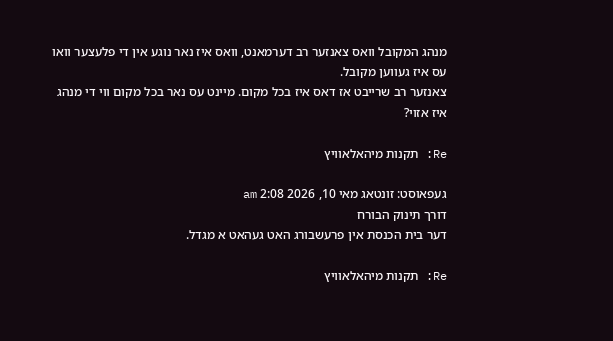מנהג המקובל וואס צאנזער רב דערמאנט, וואס איז נאר נוגע אין די פלעצער וואו עס איז געווען מקובל.
צאנזער רב שרייבט אז דאס איז בכל מקום. מיינט עס נאר בכל מקום ווי די מנהג איז אזוי?

Re: תקנות מיהאלאוויץ

געפאוסט: זונטאג מאי 10, 2026 2:08 am
דורך תינוק הבורח
דער בית הכנסת אין פרעשבורג האט געהאט א מגדל.

Re: תקנות מיהאלאוויץ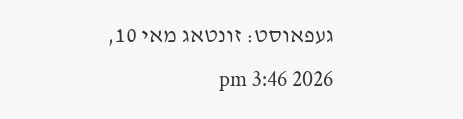געפאוסט: זונטאג מאי 10, 2026 3:46 pm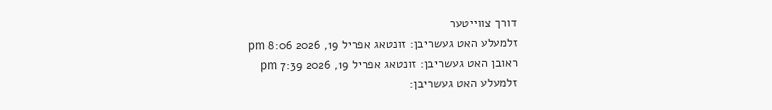דורך צווייטער
זלמעלע האט געשריבן: זונטאג אפריל 19, 2026 8:06 pm
ראובן האט געשריבן: זונטאג אפריל 19, 2026 7:39 pm
זלמעלע האט געשריבן: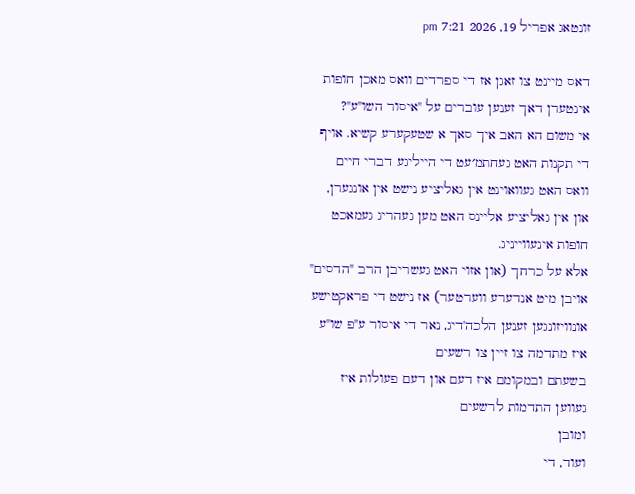זונטאג אפריל 19, 2026 7:21 pm

דאס מיינט צו זאגן אז די ספרדים וואס מאכן חופות אינטערן דאך זענען עוברים על "איסור השו"ע"?
אי משום הא האב איך סאך א שטעקערע קשיא. אויף די תקנות האט געחתמ׳עט די הייליגע דברי חיים וואס האט געוואוינט אין גאליציע נישט אין אונגערן, און אין גאליציע אליינס האט מען געהריג געמאכט חופות אינעווייניג.
אלא על כרחך (און אזוי האט געשריבן הרב "הדסים" אויבן מיט אנדערע ווערטער) אז נישט די פראקטישע אונוויזונגען זענען הלכה'דיג, נאר די איסור ע"פ שו"ע איז מתדמה צו זיין צו רשעים
בשעתם ובמקומם איז דעם און דעם פעולות איז געווען התדמות לרשעים
ומובן
ועוד, די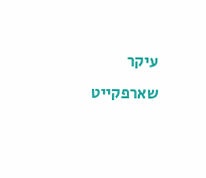עיקר שארפקייט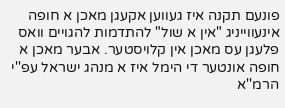פונעם תקנה איז געווען אקעגן מאכן א חופה אינעווייניג "אין א שול" להתדמות להגויים וואס פלעגן עס מאכן אין קלויסטער. אבער מאכן א חופה אונטער די הימל איז א מנהג ישראל עפ''י הרמ''א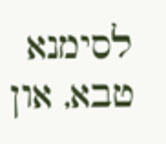לסימנא טבא, און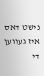נישט דאס איז געווען די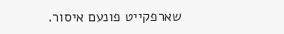שארפקייט פונעם איסור.